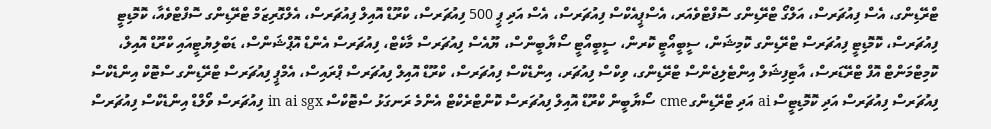ޓްރޭޑިންގ، އެސް ފިއުޗަރސް، އަލްގޯ ޓްރޭޑިންގ ސޮފްޓްވެއަރ، އެސްޕީއެކްސް ފިއުޗަރސް، އެސް އަދި ޕީ 500 ފިއުޗަރސް، ކްރޫޑް އޮއިލް ފިއުޗަރސް، އެލްގޮރިޒަމް ޓްރޭޑިންގ ސޮފްޓްވެއާ، ކޮމޮޑިޓީ ފިއުޗަރސް، ކޮމޮޑިޓީ ފިއުޗަރސް ޓްރޭޑިންގ ކޮމިޝަން، ސީބީއޯޓީ ކޮރން، ސީބީއޯޓީ ސޯޔާބީންސް، ޔޫއެސް ފިއުޗަރސް މާކެޓް، ފިއުޗަރސް އެންޑް އޮޕްޝަންސް، ޑަބްލިޔުޓީއައި ކްރޫޑް އޮއިލް، ކޮމިޓްމަންޓް އޮފް ޓްރޭޑަރސް، އާޓިފިޝަލް އިންޓެލިޖެންސް ޓްރޭޑިންގ، ވިކްސް ފިއުޗަރ، އިންޑެކްސް ފިއުޗަރސް، ކްރޫޑް އޮއިލް ފިއުޗަރސް ޕްރައިސް، އެމްޕީ ފިއުޗަރސް ޓްރޭޑިންގ ސްޓޮކް އިންޑެކްސް ފިއުޗަރސް ފިއުޗަރސް އަދި ކޮމޮޑިޓީސް ai އަދި ޓްރޭޑިންގ cme ސޯޔާބީން ކްރޫޑް އޮއިލް ފިއުޗަރސް ކޮންޓްރެކްޓް އެންމެ ރަނގަޅު ސްޓޮކްސް in ai sgx ފިއުޗަރސް ވޯލްޑް އިންޑެކްސް ފިއުޗަރސް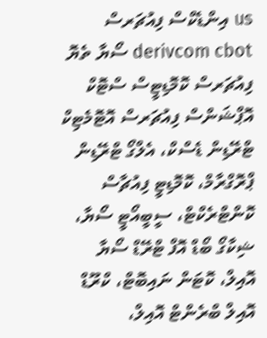us އިންޑެކްސް ފިއުޗަރސް derivcom cbot ސޯޔާ ތެޔޮ ފިއުޗަރސް ކޮމޮޑިޓީސް ސްޓޮކް އޮޕްޝަންސް ފިއުޗަރސް އޮޓޮމެޓިކް ޓްރޭޑިން ޑެސްކް، އެލްގޯ ޓްރޭޑިން ޕްރޮގްރާމް، ކޮމޮޑިޓީ ފިއުޗާސް ކޮންޓްރެކްޓް، ސީބީއޯޓީ ސޯޔާ، ޝިކާގޯ ބޯޑް އޮފް ޓްރޭޑް ސޯޔާ އޮއިލް، ކޮޓަން ނައިބޮޓް، ކްރޫޑް އޮއިލް ބްރެންޓް އޮއިލް،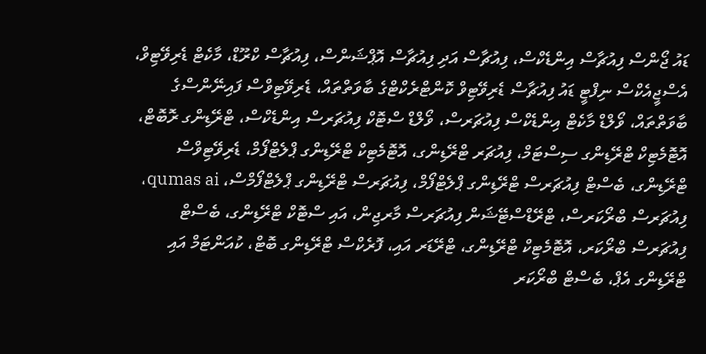ޑައު ޖޯންސް ފިއުޗާސް އިންޑެކްސް، ފިއުޗާސް އަދި ފިއުޗާސް އޮޕްޝަންސް، ފިއުޗާސް ކްރޫޑް، މާކެޓް ޑެރިވޭޓިވް، އެސްޖީއެކްސް ނިފްޓީ ޑައު ފިއުޗާސް ޑެރިވޭޓިވް ކޮންޓްރެކްޓްގެ ބާވަތްތައް، ޑެރިވޭޓިވްސް ފައިނޭންސްގެ ބާވަތްތައް، ވޯލްޑް މާކެޓް އިންޑެކްސް ފިއުޗަރސް، ވޯލްޑް ސްޓޮކް ފިއުޗަރސް އިންޑެކްސް، ޓްރޭޑިންގ ރޮބޮޓް، އޮޓޮމެޓިކް ޓްރޭޑިންގ ސިސްޓަމް، ފިއުޗަރ ޓްރޭޑިންގ، އޮޓޮމެޓިކް ޓްރޭޑިންގ ޕްލެޓްފޯމް، ޑެރިވޭޓިވްސް ޓްރޭޑިންގ، ބެސްޓް ފިއުޗަރސް ޓްރޭޑިންގ ޕްލެޓްފޯމް، ފިއުޗަރސް ޓްރޭޑިންގ ޕްލެޓްފޯމްސް، qumas ai، ފިއުޗަރސް ބްރޯކަރސް، ޓްރޭޑްސްޓޭޝަން ފިއުޗަރސް މާރޖިން، އައި ސްޓޮކް ޓްރޭޑިންގ، ބެސްޓް ފިއުޗަރސް ބްރޯކަރ، އޮޓޮމެޓިކް ޓްރޭޑިންގ، ޓްރޭޑަރ އައި، ފޮރެކްސް ޓްރޭޑިންގ ބޮޓް، ކުއަންޓަމް އައި ޓްރޭޑިންގ އެޕް، ބެސްޓް ބްރޯކަރ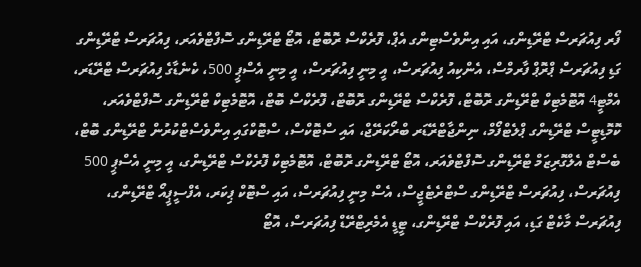ފޯރ ފިއުޗަރސް ޓްރޭޑިންގ، އައި އިންވެސްޓިންގ އެޕް، ފޮރެކްސް ރޮބޮޓް، އޮޓޯ ޓްރޭޑިންގ ސޮފްޓްވެއަރ، ފިއުޗަރސް ޓްރޭޑިންގ ގަޑި ފިއުޗަރސް ޕްރޮޕް ފާރމްސް، އެންކިއު ފިއުޗަރސް، އީ މިނީ ފިއުޗަރސް، އީ މިނީ އެސްޕީ 500، ކެނެޑާގެ ފިއުޗަރސް ޓްރޭޑަރ، އެމްޓީ4 އޮޓޮމެޓިކް ޓްރޭޑިންގ ރޮބޮޓް، ފޮރެކްސް ޓްރޭޑިންގ ރޮބޮޓް، ފޮރެކްސް ބޮޓް، އޮޓޮމެޓިކް ޓްރޭޑިންގ ސޮފްޓްވެއަރ، ކޮމޮޑިޓީސް ޓްރޭޑިންގ ޕްލެޓްފޯމް، ނިންޖާޓްރޭޑަރ ބްރޯކަރޭޖް، އައި ސްޓޮކްސް، ސްޓޮކްގައި އިންވެސްޓްކުރުން ޓްރޭޑިންގ ބޮޓް، ބެސްޓް އެލްގޮރިޒަމް ޓްރޭޑިންގ ސޮފްޓްވެއަރ، އޮޓޯ ޓްރޭޑިންގ ރޮބޮޓް، އޮޓޮމެޓިކް ފޮރެކްސް ޓްރޭޑިންގ، އީ މިނީ އެސްޕީ 500 ފިއުޗަރސް، ފިއުޗަރސް ޓްރޭޑިންގ ސްޓްރެޓެޖީސް، އެސް މިނީ ފިއުޗަރސް، އައި ސްޓޮކް ޕިކަރ، އެފްސީޕީއޯ ޓްރޭޑިންގ، ފިއުޗަރސް މާކެޓް ގަޑި، އައި ފޮރެކްސް ޓްރޭޑިންގ، ޓީޑީ އެމެރިޓްރޭޑް ފިއުޗަރސް، އޮޓޯ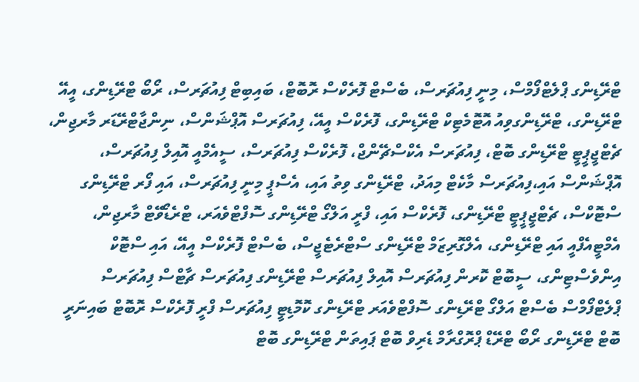ޓްރޭޑިންގ ޕްލެޓްފޯމްސް، މިނީ ފިއުޗަރސް، ބެސްޓް ފޮރެކްސް ރޮބޮޓް، ބައިބިޓް ފިއުޗަރސް، ރޯބޯ ޓްރޭޑިންގ، އީއޭ ޓްރޭޑިންގ، ޓްރޭޑިންގވިއު އޮޓޮމެޓިކް ޓްރޭޑިންގ، ފޮރެކްސް އީއޭ، ފިއުޗަރސް އޮޕްޝަންސް، ނިންޖާޓްރޭޑަރ މާރޖިން، ޗެޓްޖީޕީޓީ ޓްރޭޑިންގ ބޮޓް، ފިއުޗަރސް އެކްސްޗޭންޖް، ފޮރެކްސް ފިއުޗަރސް، ސީއެމްއީ އޮއިލް ފިއުޗަރސް، އޮޕްޝަންސް އައި،ފިއުޗަރސް މާކެޓް މިއަދު، ޓްރޭޑިންގ ވިތު އައި، އެސްޕީ މިނީ ފިއުޗަރސް، އައި ފޯރ ޓްރޭޑިންގ ސްޓޮކްސް، ޗެޓްޖީޕީޓީ ޓްރޭޑިންގ، ފޮރެކްސް އައި، ފްރީ އަލްގޯ ޓްރޭޑިންގ ސޮފްޓްވެއަރ، ޓްރެޑޯވޭޓް މާރޖިން، އެމްޓީއެފްއީ އައި ޓްރޭޑިންގ، އެލްގޮރިޒަމް ޓްރޭޑިންގ ސްޓްރެޓެޖީސް، ބެސްޓް ފޮރެކްސް އީއޭ، އައި ސްޓޮކް އިންވެސްޓިންގ، ސީބޮޓް ކޮރން ފިއުޗަރސް އޮއިލް ފިއުޗަރސް ޓްރޭޑިންގ ފިއުޗަރސް ޗާޓްސް ފިއުޗަރސް ޕްލެޓްފޯމްސް ބެސްޓް އަލްގޯ ޓްރޭޑިންގ ސޮފްޓްވެއަރ ޓްރޭޑިންގ ކޮމޮޑިޓީ ފިއުޗަރސް ފްރީ ފޮރެކްސް ރޮބޮޓް ބައިނަރީ ބޮޓް ޓްރޭޑިންގ ރޯބޯ ޓްރޭޑް ޕްރޮގްރާމް ޑެރިވް ބޮޓް ޕައިތަން ޓްރޭޑިންގ ބޮޓް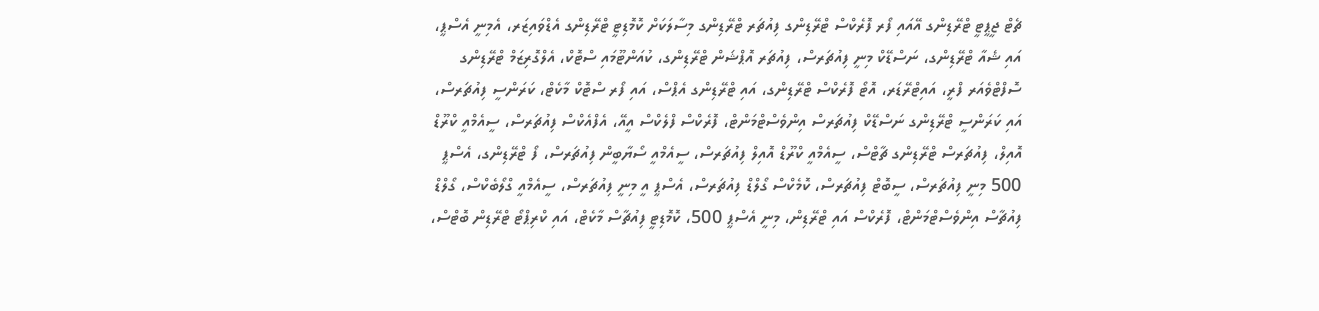ޗެޓް ޖީޕީޓީ ޓްރޭޑިންގ އޭއައި ފޯރ ފޮރެކްސް ޓްރޭޑިންގ ފިއުޗަރ ޓްރޭޑިންގ މިސާލަކަށް ކޮމޮޑިޓީ ޓްރޭޑިންގ އެޑްވައިޒަރ، އެމިނީ އެސްޕީ، އައި ޝެއާ ޓްރޭޑިންގ، ނަސްޑޭކް މިނީ ފިއުޗަރސް، ފިއުޗަރ އޮޕްޝަން ޓްރޭޑިންގ، ކުއަންޓޫމައި ސްޓޮކް، އެލްގޮރިޒަމް ޓްރޭޑިންގ ސޮފްޓްވެއަރ ފްރީ، އައިޓްރޭޑަރ، އޮޓޯ ފޮރެކްސް ޓްރޭޑިންގ، އައި ޓްރޭޑިންގ އެޕްސް، އައި ފޯރ ސްޓޮކް މާކެޓް، ކަރަންސީ ފިއުޗަރސް، އައި ކަރަންސީ ޓްރޭޑިންގ ނަސްޑޭކް ފިއުޗަރސް އިންވެސްޓްމަންޓް، ފޮރެކްސް ފްލެކްސް އީއޭ، އެފްއެކްސް ފިއުޗަރސް، ސީއެމްއީ ކްރޫޑް އޮއިލް، ފިއުޗަރސް ޓްރޭޑިންގ ޗާޓްސް، ސީއެމްއީ ކްރޫޑް އޮއިލް ފިއުޗަރސް، ސީއެމްއީ ސޯޔާބީން ފިއުޗަރސް، ފޯ ޓްރޭޑިންގ، އެސްޕީ 500 މިނީ ފިއުޗަރސް، ސީބޮޓް ފިއުޗަރސް، ކޮމެކްސް ގޯލްޑް ފިއުޗަރސް، އެސްޕީ އީ މިނީ ފިއުޗަރސް، ސީއެމްއީ ގްލޯބެކްސް، ގޯލްޑް ފިއުޗާސް އިންވެސްޓްމަންޓް، ފޮރެކްސް އައި ޓްރޭޑިން، މިނީ އެސްޕީ 500، ކޮމޮޑިޓީ ފިއުޗާސް މާކެޓް، އައި ކްރިޕްޓޯ ޓްރޭޑިން ބޮޓްސް،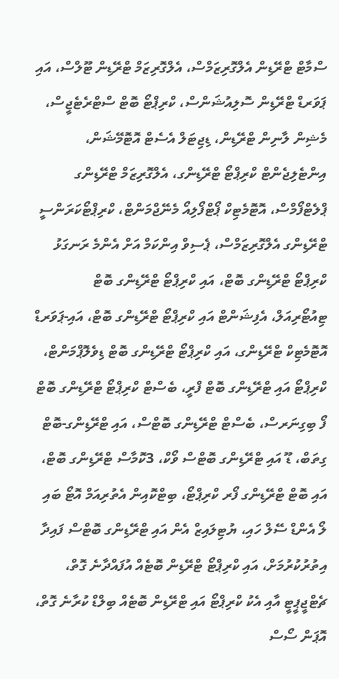ސްމާޓް ޓްރޭޑިން އެލްގޮރިޒަމްސް، އެލްގޮރިޒަމް ޓްރޭޑިން ޓޫލްސް، އައި ޕަވަރޑް ޓްރޭޑިން ސޮލިއުޝަންސް، ކްރިޕްޓޯ ބޮޓް ސްޓްރެޓެޖީސް، މެޝިން ލާނިން ޓްރޭޑިން، ޑިޖިޓަލް އެސެޓް އޮޓޮމޭޝަން، އިންޓެލިޖެންޓް ކްރިޕްޓޯ ޓްރޭޑިންގ، އެލްގޮރިޒަމް ޓްރޭޑިންގ ޕްލެޓްފޯމްސް، އޮޓޮމެޓިކް ޕޯޓްފޯލިއޯ މެނޭޖްމަންޓް، ކްރިޕްޓޯކަރަންސީ ޓްރޭޑިންގ އެލްގޮރިޒަމްސް، ޕެސިވް އިންކަމް އަށް އެންމެ ރަނގަޅު ކްރިޕްޓޯ ޓްރޭޑިންގ ބޮޓް، އައި ކްރިޕްޓޯ ޓްރޭޑިންގ ބޮޓް ޓިއުޓޯރިއަލް، އެފިޝަންޓް އައި ކްރިޕްޓޯ ޓްރޭޑިންގ ބޮޓް، އައި-ޕަވަރޑް އޮޓޮމެޓިކް ޓްރޭޑިންގ، އައި ކްރިޕްޓޯ ޓްރޭޑިންގ ބޮޓް ޑިވެލޮޕްމަންޓް، ކްރިޕްޓޯ އައި ޓްރޭޑިންގ ބޮޓް ފްރީ، ބެސްޓް ކްރިޕްޓޯ ޓްރޭޑިންގ ބޮޓް ފޯ ބިގިނަރސް، ބެސްޓް ޓްރޭޑިންގ ބޮޓްސް، އައި ޓްރޭޑިންގ-ބޮޓް ގިތަބް، ޑޫ އައި ޓްރޭޑިންގ ބޮޓްސް ވޯކް، 3ކޮމާސް ޓްރޭޑިންގ ބޮޓް، އައި ބޮޓް ޓްރޭޑިންގ ފޯރ ކްރިޕްޓޯ، ބިޓްކޮއިން އެތުރިއަމް އޮޓޯ ބައި ލޯ އެންޑް ސޭލް ހައި، ޔުޓިލައިޒް އެން އައި ޓްރޭޑިންގ ބޮޓްސް ފައިދާ އިތުރުކުރުމަށް، އައި ކްރިޕްޓޯ ޓްރޭޑިން ބޮޓެއް އުފައްދާނެ ގޮތް، ޗެޓްޖީޕީޓީ އާއި އެކު ކްރިޕްޓޯ އައި ޓްރޭޑިން ބޮޓެއް ބިލްޑް ކުރާނެ ގޮތް، އޮޕަން ސޯސް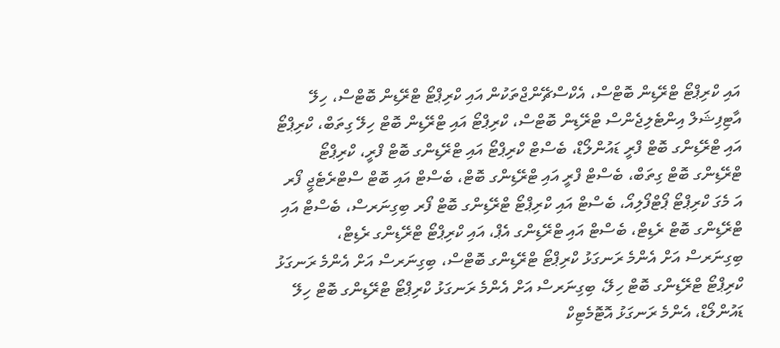އައި ކްރިޕްޓޯ ޓްރޭޑިން ބޮޓްސް، އެކްސްޗޭންޖްތަކުން އައި ކްރިޕްޓޯ ޓްރޭޑިން ބޮޓްސް، ހިލޭ އާޓިފިޝަލް އިންޓެލިޖެންސް ޓްރޭޑިން ބޮޓްސް، ކްރިޕްޓޯ އައި ޓްރޭޑިން ބޮޓް ހިލޭ ގިތަބް، ކްރިޕްޓޯ އައި ޓްރޭޑިންގ ބޮޓް ފްރީ ޑައުންލޯޑް، ބެސްޓް ކްރިޕްޓޯ އައި ޓްރޭޑިންގ ބޮޓް ފްރީ، ކްރިޕްޓޯ ޓްރޭޑިންގ ބޮޓް ގިތަބް، ބެސްޓް ފްރީ އައި ޓްރޭޑިންގ ބޮޓް، ބެސްޓް އައި ބޮޓް ސްޓްރެޓެޖީ ފޯރ އަ މެގަ ކްރިޕްޓޯ ޕޯޓްފޯލިއޯ، ބެސްޓް އައި ކްރިޕްޓޯ ޓްރޭޑިންގ ބޮޓް ފޯރ ބިގިނަރސް، ބެސްޓް އައި ޓްރޭޑިންގ ބޮޓް ރެޑިޓް، ބެސްޓް އައި ޓްރޭޑިންގ އެޕް، އައި ކްރިޕްޓޯ ޓްރޭޑިންގ ރެޑިޓް، ބިގިނަރސް އަށް އެންމެ ރަނގަޅު ކްރިޕްޓޯ ޓްރޭޑިންގ ބޮޓްސް، ބިގިނަރސް އަށް އެންމެ ރަނގަޅު ކްރިޕްޓޯ ޓްރޭޑިންގ ބޮޓް ހިލޭ، ބިގިނަރސް އަށް އެންމެ ރަނގަޅު ކްރިޕްޓޯ ޓްރޭޑިންގ ބޮޓް ހިލޭ ޑައުންލޯޑް، އެންމެ ރަނގަޅު އޮޓޮމެޓިކް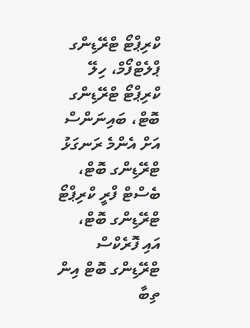ކްރިޕްޓޯ ޓްރޭޑިންގ ޕްލެޓްފޯމް، ހިލޭ ކްރިޕްޓޯ ޓްރޭޑިންގ ބޮޓް، ބައިނަންސް އަށް އެންމެ ރަނގަޅު ޓްރޭޑިންގ ބޮޓް، ބެސްޓް ފްރީ ކްރިޕްޓޯ ޓްރޭޑިންގ ބޮޓް، އައި ފޮރެކްސް ޓްރޭޑިންގ ބޮޓް އިން ތިބާ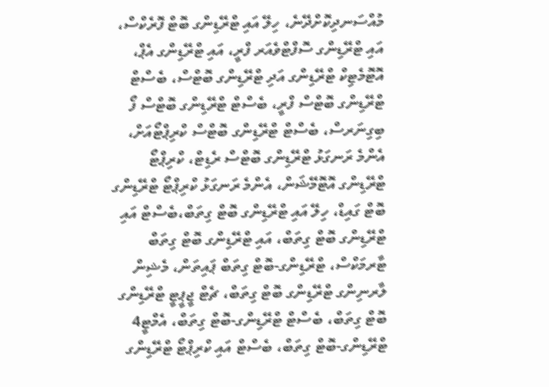މުއްސަނދިކޮށްދޭނެ، ހިލޭ އައި ޓްރޭޑިންގ ބޮޓް ފޮރެކްސް، އައި ޓްރޭޑިންގ ސޮފްޓްވެއަރ ފްރީ، އައި ޓްރޭޑިންގ އެޕް، އޮޓޮމެޓިކް ޓްރޭޑިންގ އަދި ޓްރޭޑިންގ ބޮޓްސް، ބެސްޓް ޓްރޭޑިންގ ބޮޓްސް ފްރީ، ބެސްޓް ޓްރޭޑިންގ ބޮޓްސް ފޯ ބިގިނަރސް، ބެސްޓް ޓްރޭޑިންގ ބޮޓްސް ކްރިޕްޓޯއަށް، އެންމެ ރަނގަޅު ޓްރޭޑިންގ ބޮޓްސް ރެޑިޓް، ކްރިޕްޓޯ ޓްރޭޑިންގ އޮޓޮމޭޝަން، އެންމެ ރަނގަޅު ކްރިޕްޓޯ ޓްރޭޑިންގ ބޮޓް ގައިޑް، ހިލޭ އައި ޓްރޭޑިންގ ބޮޓް ގިތަބް،ބެސްޓް އައި ޓްރޭޑިންގ ބޮޓް ގިތަބް، އައި ޓްރޭޑިންގ ބޮޓް ގިތަބް ޓާރމަކްސް، ޓްރޭޑިންގ-ބޮޓް ގިތަބް ޕައިތަން، މެޝިން ލާރނިންގ ޓްރޭޑިންގ ބޮޓް ގިތަބް، ޗެޓް ޖީޕީޓީ ޓްރޭޑިންގ ބޮޓް ގިތަބް، ބެސްޓް ޓްރޭޑިންގ-ބޮޓް ގިތަބް، އެމްޓީ4 ޓްރޭޑިންގ-ބޮޓް ގިތަބް، ބެސްޓް އައި ކްރިޕްޓޯ ޓްރޭޑިންގ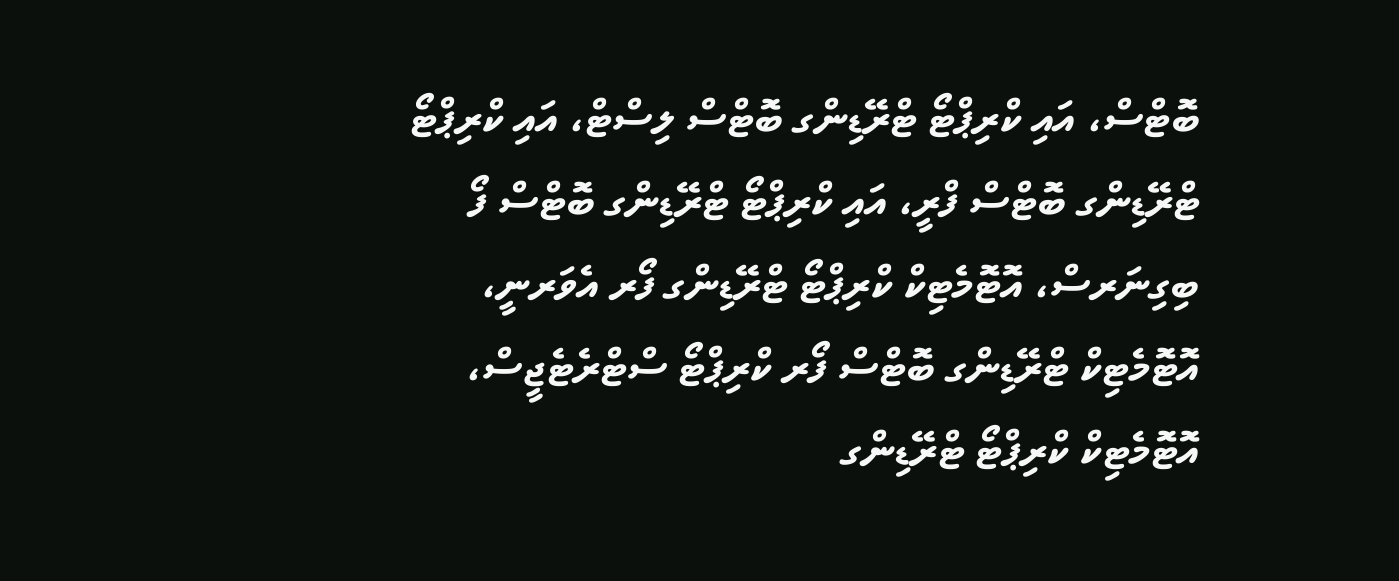ބޮޓްސް، އައި ކްރިޕްޓޯ ޓްރޭޑިންގ ބޮޓްސް ލިސްޓް، އައި ކްރިޕްޓޯ ޓްރޭޑިންގ ބޮޓްސް ފްރީ، އައި ކްރިޕްޓޯ ޓްރޭޑިންގ ބޮޓްސް ފޯ ބިގިނަރސް، އޮޓޮމެޓިކް ކްރިޕްޓޯ ޓްރޭޑިންގ ފޯރ އެވަރނީ، އޮޓޮމެޓިކް ޓްރޭޑިންގ ބޮޓްސް ފޯރ ކްރިޕްޓޯ ސްޓްރެޓެޖީސް، އޮޓޮމެޓިކް ކްރިޕްޓޯ ޓްރޭޑިންގ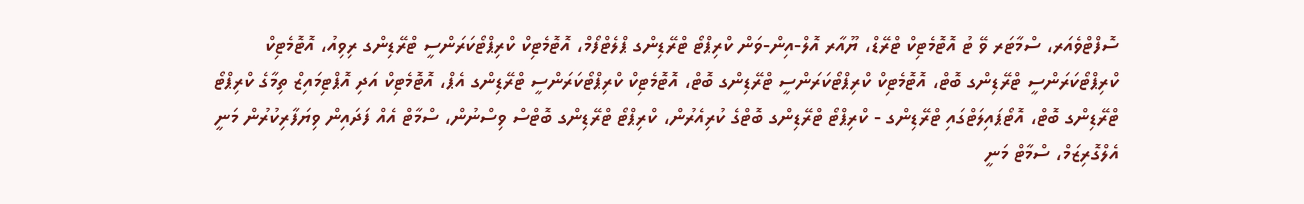ސޮފްޓްވެއަރ، ސްމާޓަރ ވޭ ޓު އޮޓޮމެޓިކް ޓްރޭޑް، ޔޫއާރ އޮލް-އިން-ވަން ކްރިޕްޓޯ ޓްރޭޑިންގ ޕްލެޓްފޯމް، އޮޓޮމެޓިކް ކްރިޕްޓޯކަރަންސީ ޓްރޭޑިންގ ރިވިއު، އޮޓޮމެޓިކް ކްރިޕްޓޯކަރަންސީ ޓްރޭޑިންގ ބޮޓް، އޮޓޮމެޓިކް ކްރިޕްޓޯކަރަންސީ ޓްރޭޑިންގ ބޮޓް، އޮޓޮމެޓިކް ކްރިޕްޓޯކަރަންސީ ޓްރޭޑިންގ އެޕް، އޮޓޮމެޓިކް އަދި އޮޕްޓިމައިޒް ތިމާގެ ކްރިޕްޓޯ ޓްރޭޑިންގ ބޮޓް، އޮޓޯޕައިލަޓްގައި ޓްރޭޑިންގ - ކްރިޕްޓޯ ޓްރޭޑިންގ ބޮޓްގެ ކުރިއެރުން، ކްރިޕްޓޯ ޓްރޭޑިންގ ބޮޓްސް ވިސްނުން، ސްމާޓް އެއް ފަދައިން ވިޔަފާރިކުރުން މަނީ އެލްގޮރިޒަމް، ސްމާޓް މަނީ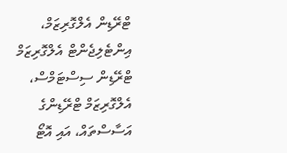ޓްރޭޑިން އެލްގޮރިޒަމް، އިންޓެލިޖެންޓް އެލްގޮރިޒަމް ޓްރޭޑިން ސިސްޓަމްސް، އެލްގޮރިޒަމް ޓްރޭޑިންގެ އަސާސްތައް، އައި އޮޓޯ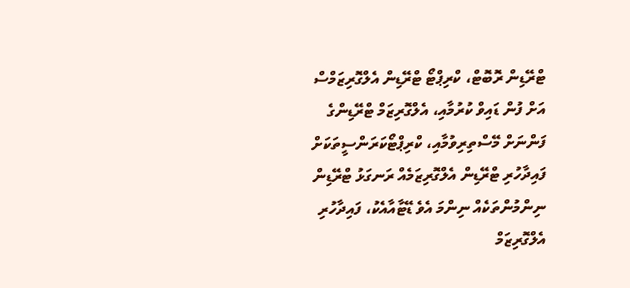ޓްރޭޑިން ރޮބޮޓް، ކްރިޕްޓޯ ޓްރޭޑިން އެލްގޮރިޒަމްސް އަށް ފުން ޑައިވް ކުރުމާއި، އެލްގޮރިޒަމް ޓްރޭޑިންގެ ފަންނަށް މޭސްތިރިވުމާއި، ކްރިޕްޓޯކަރަންސީތަކަށް ފައިދާހުރި ޓްރޭޑިން އެލްގޮރިޒަމެއް ރަނގަޅު ޓްރޭޑިން ނިންމުންތަކެއް ނިންމަ އެވެ ޑޭޓާއާއެކު، ފައިދާހުރި އެލްގޮރިޒަމް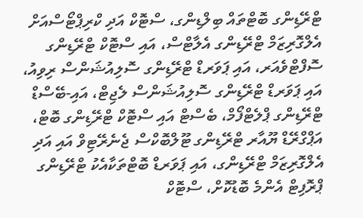ޓްރޭޑިންގ ބޮޓްތައް ބިލްޑިންގ، ސްޓޮކް އަދި ކްރިޕްޓޯސްއަށް އެލްގޮރިޒަމް ޓްރޭޑިންގ އެލާޓްސް، އައި ސްޓޮކް ޓްރޭޑިންގ ސޮފްޓްވެއަރ، އައި ޕަވަރޑް ޓްރޭޑިންގ ސޮލިއުޝަންސް ރިވިއު، އައި ޕަވަރޑް ޓްރޭޑިންގ ސޮލިއުޝަންސް ލެޖިޓް، އައި-ބޭސްޑް ޓްރޭޑިންގ ޕްލެޓްފޯމް، ބެސްޓް އައި ސްޓޮކް ޓްރޭޑިންގ ބޮޓް، އަޕްގްރޭޑް ޔޫއާރ ޓްރޭޑިންގ ޓޫލްބޮކްސް ޖެނެރޭޓިވް އައި އަދި އެލްގޮރިޒަމް ޓްރޭޑިންގ، އައި ޕަވަރޑް ބޮޓްތަކާއެކު ޓްރޭޑިންގ ޕްރޮފިޓް އެންމެ ބޮޑުކޮށް، ސްޓޮކް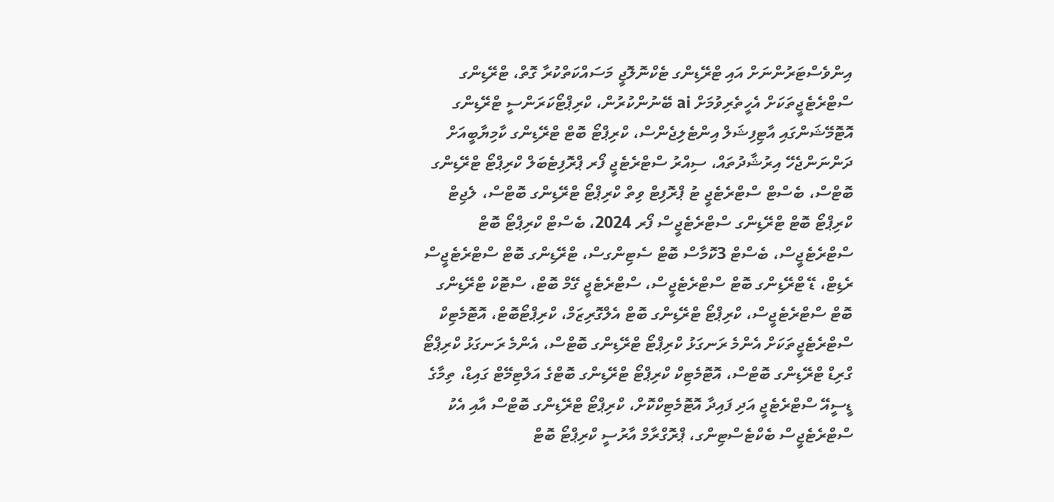އިންވެސްޓަރުންނަށް އައި ޓްރޭޑިންގ ޓެކްނޮލޮޖީ މަސައްކަތްކުރާ ގޮތް، ޓްރޭޑިންގ ސްޓްރެޓެޖީތަކަށް އެހީތެރިވުމަށް ai ބޭނުންކުރުން، ކްރިޕްޓޯކަރަންސީ ޓްރޭޑިންގ އޮޓޮމޭޝަންގައި އާޓިފިޝަލް އިންޓެލިޖެންސް، ކްރިޕްޓޯ ބޮޓް ޓްރޭޑިންގ ކާމިޔާބީއަށް ދަންނަންޖެހޭ އިރުޝާދުތައް، ސިއްރު ސްޓްރެޓެޖީ ފޯރ ޕްރޮފިޓެބަލް ކްރިޕްޓޯ ޓްރޭޑިންގ ބޮޓްސް، ބެސްޓް ސްޓްރެޓެޖީ ޓު ޕްރޮފިޓް ވިތް ކްރިޕްޓޯ ޓްރޭޑިންގ ބޮޓްސް، ލެޖިޓް ކްރިޕްޓޯ ބޮޓް ޓްރޭޑިންގ ސްޓްރެޓެޖީސް ފޯރ 2024، ބެސްޓް ކްރިޕްޓޯ ބޮޓް ސްޓްރެޓެޖީސް، ބެސްޓް 3ކޮމާސް ބޮޓް ސެޓިންގސް، ޓްރޭޑިންގ ބޮޓް ސްޓްރެޓެޖީސް ރެޑިޓް، ޑޭ ޓްރޭޑިންގ ބޮޓް ސްޓްރެޓެޖީސް، ސްޓްރެޓެޖީ ގޭމް ބޮޓް، ސްޓޮކް ޓްރޭޑިންގ ބޮޓް ސްޓްރެޓެޖީސް، ކްރިޕްޓޯ ޓްރޭޑިންގ ބޮޓް އެލްގޮރިޒަމް، ކްރިޕްޓޯބޮޓް، އޮޓޮމެޓިކް ސްޓްރެޓެޖީތަކަށް އެންމެ ރަނގަޅު ކްރިޕްޓޯ ޓްރޭޑިންގ ބޮޓްސް، އެންމެ ރަނގަޅު ކްރިޕްޓޯ ގްރިޑް ޓްރޭޑިންގ ބޮޓްސް، އޮޓޮމެޓިކް ކްރިޕްޓޯ ޓްރޭޑިންގ ބޮޓްގެ އަލްޓިމޭޓް ގައިޑް، ތިމާގެ ޑީސީއޭ ސްޓްރެޓެޖީ އަދި ފައިދާ އޮޓޮމެޓިކްކޮށް، ކްރިޕްޓޯ ޓްރޭޑިންގ ބޮޓްސް އާއި އެކު ސްޓްރެޓެޖީސް ބެކްޓެސްޓިންގ، ޕްރޮގްރާމް އާރުސީ ކްރިޕްޓޯ ބޮޓް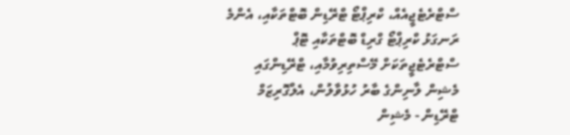ސްޓްރެޓެޖީއެއް، ކްރިޕްޓޯ ޓްރޭޑިން ބޮޓްތަކާއި، އެންމެ ރަނގަޅު ކްރިޕްޓޯ ގްރިޑް ބޮޓްތަކާއި ޓޮޕް ސްޓްރެޓެޖީތަކަށް މޭސްތިރިވުމާއި، ޓްރޭޑިންގައި މެޝިން ލާނިންގެ ބާރު ހުޅުވާލުން، އެލްގޮރިޒަމް ޓްރޭޑިން - މެޝިން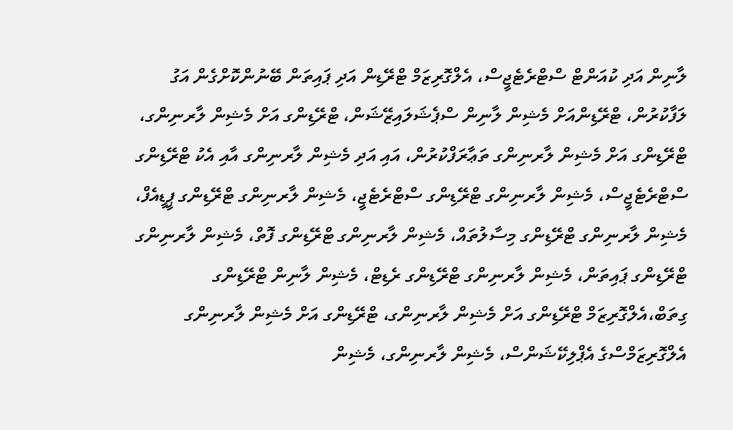ލާނިން އަދި ކުއަންޓް ސްޓްރެޓެޖީސް، އެލްގޮރިޒަމް ޓްރޭޑިން އަދި ޕައިތަން ބޭނުންކޮށްގެން އަގު ލަފާކުރުން، ޓްރޭޑިންއަށް މެޝިން ލާނިން ސްޕެޝަލައިޒޭޝަން، ޓްރޭޑިންގ އަށް މެޝިން ލާރނިންގ، ޓްރޭޑިންގ އަށް މެޝިން ލާރނިންގ ތަޢާރަފްކުރުން، އައި އަދި މެޝިން ލާރނިންގ އާއި އެކު ޓްރޭޑިންގ ސްޓްރެޓެޖީސް، މެޝިން ލާރނިންގ ޓްރޭޑިންގ ސްޓްރެޓެޖީ، މެޝިން ލާރނިންގ ޓްރޭޑިންގ ޕީޑީއެފް، މެޝިން ލާރނިންގ ޓްރޭޑިންގ މިސާލުތައް، މެޝިން ލާރނިންގ ޓްރޭޑިންގ ފޮތް، މެޝިން ލާރނިންގ ޓްރޭޑިންގ ޕައިތަން، މެޝިން ލާރނިންގ ޓްރޭޑިންގ ރެޑިޓް، މެޝިން ލާނިން ޓްރޭޑިންގ ގިތަބް،އެލްގޮރިޒަމް ޓްރޭޑިންގ އަށް މެޝިން ލާރނިންގ، ޓްރޭޑިންގ އަށް މެޝިން ލާރނިންގ އެލްގޮރިޒަމްސްގެ އެޕްލިކޭޝަންސް، މެޝިން ލާރނިންގ، މެޝިން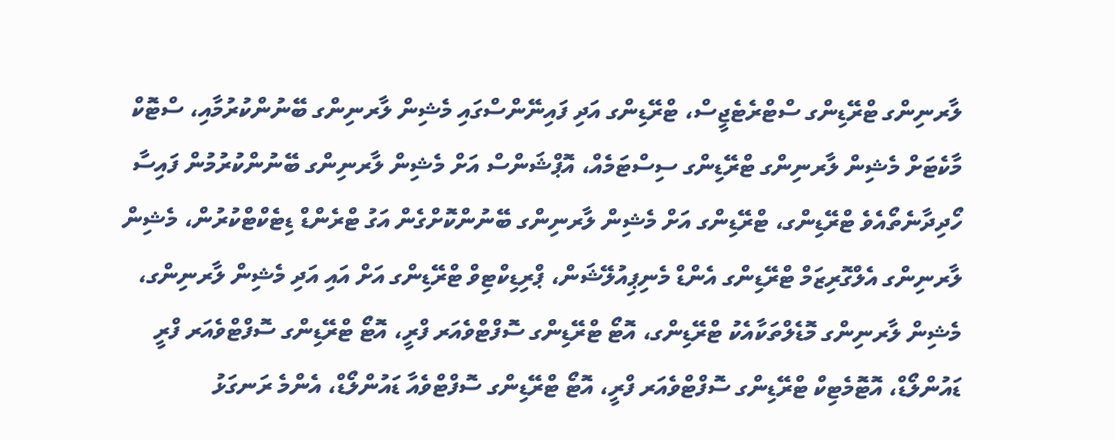ލާރނިންގ ޓްރޭޑިންގ ސްޓްރެޓެޖީސް، ޓްރޭޑިންގ އަދި ފައިނޭންސްގައި މެޝިން ލާރނިންގ ބޭނުންކުރުމާއި، ސްޓޮކް މާކެޓަށް މެޝިން ލާރނިންގ ޓްރޭޑިންގ ސިސްޓަމެއް، އޮޕްޝަންސް އަށް މެޝިން ލާރނިންގ ބޭނުންކުރުމުން ފައިސާ ހޯދިދާނެތޯއެވެ ޓްރޭޑިންގ، ޓްރޭޑިންގ އަށް މެޝިން ލާރނިންގ ބޭނުންކޮށްގެން އަގު ޓްރެންޑް ޑިޓެކްޓްކުރުން، މެޝިން ލާރނިންގ އެލްގޮރިޒަމް ޓްރޭޑިންގ އެންޑް މެނިޕިއުލޭޝަން، ޕްރިޑިކްޓިވް ޓްރޭޑިންގ އަށް އައި އަދި މެޝިން ލާރނިންގ، މެޝިން ލާރނިންގ މޮޑެލްތަކާއެކު ޓްރޭޑިންގ، އޮޓޯ ޓްރޭޑިންގ ސޮފްޓްވެއަރ ފްރީ، އޮޓޯ ޓްރޭޑިންގ ސޮފްޓްވެއަރ ފްރީ ޑައުންލޯޑް، އޮޓޮމެޓިކް ޓްރޭޑިންގ ސޮފްޓްވެއަރ ފްރީ، އޮޓޯ ޓްރޭޑިންގ ސޮފްޓްވެއާ ޑައުންލޯޑް، އެންމެ ރަނގަޅު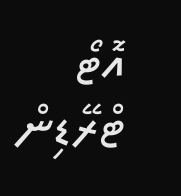އޮޓޯ ޓްރޭޑިން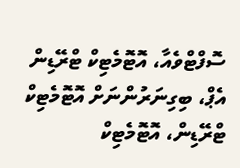ސޮފްޓްވެއާ، އޮޓޮމެޓިކް ޓްރޭޑިން އެޕް، ބިގިނަރުންނަށް އޮޓޮމެޓިކް ޓްރޭޑިން، އޮޓޮމެޓިކް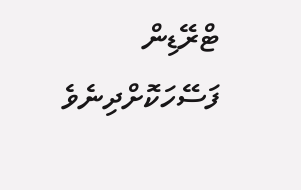ޓްރޭޑިން ފަސޭހަކޮށްދިނެވެ